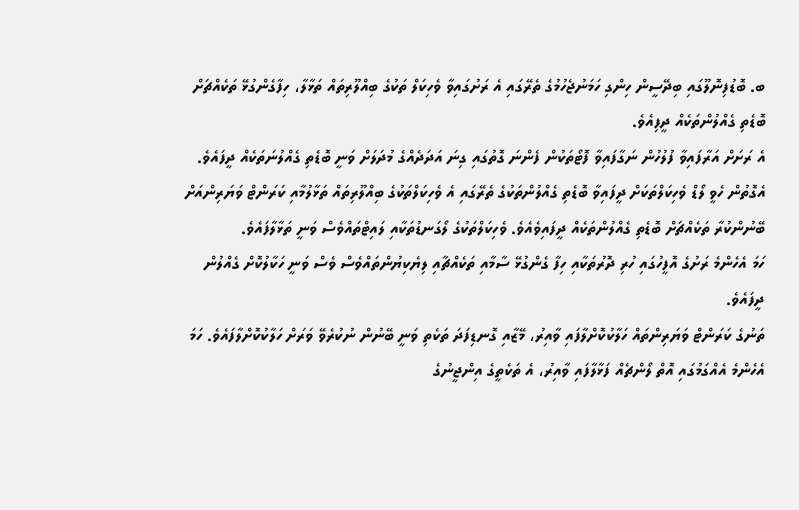ބ. ބޮޑުފިނޮލޫގައި ބިދޭސީން ހިންގި ހަމަނުޖެހުމުގެ ތެރޭގައި އެ ރަށުގައިވާ ވެހިކަލް ތަކުގެ ބިއްލޫރިތައް ތަޅާލާ، ހިފާގެންގުޅޭ ތަކެއްޗަށް ބޮޑެތި ގެއްލުންތަކެއް ދީފިއެވެ.
އެ ރަށަށް އަރާފައިވާ ފުލުހުން ނަގާފައިވާ ފޮޓޯތަކުން ފެންނަ ގޮތުގައި ގިނަ އަދަދެއްގެ މުދަލަށް ވަނީ ބޮޑެތި ގެއްލުނަތަކެއް ދީފައެވެ.
އެގޮތުން ހެވީ ލޯޑް ވެހިކަލްތަކަށް ދީފައިވާ ބޮޑެތި ގެއްލުންތަކުގެ ތެރޭގައި އެ ވެހިކަލްތަކުގެ ބިއްލޫރިތައް ތަޅާލުމާއި ކަރަންޓް ވަޔަރިންއަށް ބޭނުންކުރާ ތަކެއްޗަށް ބޮޑެތި ގެއްލުންތަކެއް ދީފައިވެއެވެ. ވެހިކަލްތަކުގެ ލޯގަނޑުތަކާއި ލައިޓްތައްވެސް ވަނީ ތަޅާލާފައެވެ.
ހަމަ އެހެންމެ ރަށުގެ އޮފީހުގައި ހުރި ދޮރުތަކާއި ހިފާ ގެންގުޅޭ ސާމާއި ތަކެއްޗާއި ލިޔެކިޔުންތައްވެސް ވެސް ވަނީ ހަކާލުކޮށް ގެއްލުން ދީފައެވެ.
ތަނުގެ ކަރަންޓް ވަޔަރިންތައް ހަލާކުކޮށްލާފައި ވާއިރު، މޭޒާއި ގޮނޑިފަދަ ތަކެތި ވަނީ ބޭނުން ނުކުރެވޭ ވަރަށް ހަލާކުކޮށްލާފައެވެ. ހަމަ އެހެންމެ އެއްގަމުގައި އޮތް ލޯންޗެއް ފަޅާލާފައި ވާއިރު، އެ ތަކެތީގެ އިންޖީނުގެ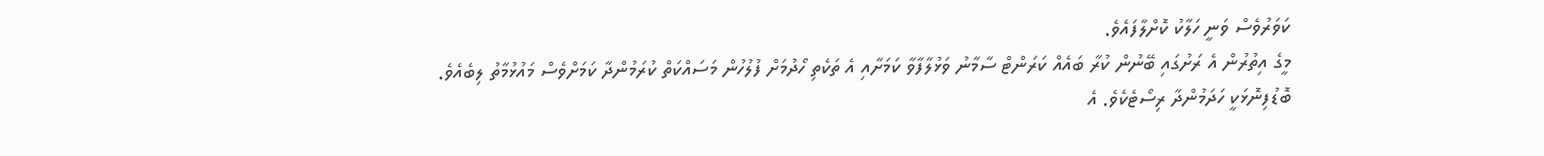ކަވަރުވެސް ވަނީ ހަލާކު ކޮށްލާފައެވެ.
މީގެ އިތުރުން އެ ރަށުގައި ބޭނުން ކުރާ ބައެއް ކަރަންޓް ސާމާނު ވަޅުލާފާވާ ކަމަށާއި އެ ތަކެތި ހޯދުމަށް ފުލުހުން މަސައްކަތް ކުރަމުންދާ ކަމަށްވެސް މައުޅުމާތު ލިބެއެވެ.
ބޮޑުފިނޮޅަކީ ހަދަމުންދާ ރިސޯޓެކެވެ. އެ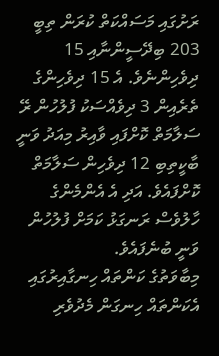ރަށުގައި މަސައްކަތް ކުރަން ތިބީ 203 ބިދޭސީންނާއި 15 ދިވެހިންނެވެ. އެ 15 ދިވެހިންގެ ތެރެއިން 3 ދިވެއްސަކު ފުލުހުން ރޭ ސަލާމަތް ކޮށްފައި ވާއިރު މިއަދު ވަނީ ބާކީތިބި 12 ދިވެހިން ސަލާމަތް ކޮށްފައެވެ. އަދި އެ އެންމެންގެ ހާލުވެސް ރަނގަޅު ކަމަށް ފުލުހުން ވަނީ ބުނެފައެވެ.
މިބާވަތުގެ ކަންތައް ހިނގާއިރުގައި އެކަންތައް ހިނގަން މެދުވެރި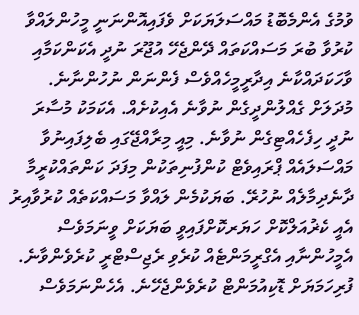ވުމުގެ އެންމެބޮޑު މައްސަލަޔަކަށް ވެފައިއޮންނަނީ މީހުންލައްވާ ކުރުވާ ބުރަ މަސައްކަތައް ދޭންޖެހޭ އުޖޫރަ ނުދީ އެކަންކަމާއި ވާހަކަދައްކާނެ އިދާރީމީހެއްވެސް ފެންނަން ނުހުންނާނެ. މުދަލަށް ގެއްލުންދީގެން ނުވާނެ އެއިކުށެއް. އެކަމަކު މުސާރަ ނުދީ ހިފެހެއްޓިގެން ނުވާނެ. މިއީ މިރާއްޖޭގައި ބެލިފައިނުވާ މައްސަލައެއް ޕްރައިވެޓް ކުންފުނިތަކުން މިފަދަ ކަންތައްކުރީމާ ދާނެދިމާލެއް ނުހުރޭ. ބަޔަކުމެން ލައްވާ މަސައްކަތެއް ކުރުވާއިރު އެއީ ކެޜުއަލްކޮށް ހަޔަރކޮށްފައިވީ ބަޔަކަށް ވީނަމަވެސް އެމީހުންނާއި އެގްރީމަންޓެއް ކުރެވި ރެޖިސްޓްރީ ކުރެވެންވާނެ. ފުރިހަމަޔަށް ޑޮކިއުމަންޓް ކުރެވެންޖެހޭނެ. އެހެންނަމަވެސް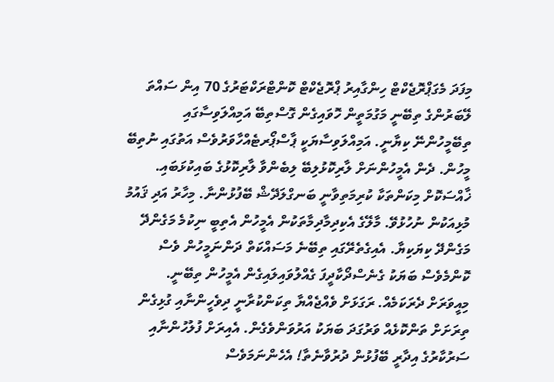މިފަދަ މެގަޕްރޮޖެކްޓް ހިންގާއިރު ޕްރޮޖެކްޓް ކޮންޓްރަކްޓަރުގެ 70 އިން ސައްތަ ލޭބަރުންގެ ތިބޭނީ މަގުމަތީން ހޮވައިގެން ގޮސްތިބޭ އަމިއްލަވިސާގައި ތިބޭމީހުންނޭ ކިޔާނީ. އަމިއްލަވިސާޔަކީ ޕާސްޕޯރޓެއްހާވަރުވެސް އަތުގައި ނުތިބޭ މީހުން. ދެން އެމީހުންނަށް ލާރިކޮޅުލިބޭ ލިބެންވާ ލާރިކޮޅުގެ ބައިކުޅަބައި. ޚާއްސަކޮށް މިކަންތަކާ ކުރިމަތިވާނީ ބަނގްލަދޭޝް ބޭފުޅުންނާ. މިހާރު އަދި ޤައުމު މުޅިއަކުން ނުހުޅުވޭ. މާލޭގެ އެކިދިމާދިމާތަކުން އެމީހުން އެތިބީ ނިކުމެ މަގެންދޭ މަގެންދޭ ކިޔަކިޔާ. އެއިގެތެރޭގައި ތިބޭނެ މަސައްކަތް ދަންނަމީހުން ވެސް ކޮންމެވެސް ބަޔަކު ގެނެސްދޯކާދީފަ ގެއްލުވައިލައިގެން އެމީހުން ތިބޭނީ. މިއީވަރަށް ދެރަކަމެއް. ރަގަޅަށް ވެއްޖެއްޔާ ތިކަންކުރާނީ ދިވެހީންނާއި ގުޅިގެން ތިރަށަށް ތަންކޮޅެއް ވަރުގަދަ ބަޔަކު އަރުވަންވެގެން. އެއިރަށް ފުލުހުންނާއި ސަރުކާރުގެ އިދާރީ ބޭފުޅުން ދުރުވާނެތާ! އެހެންނަމަވެސް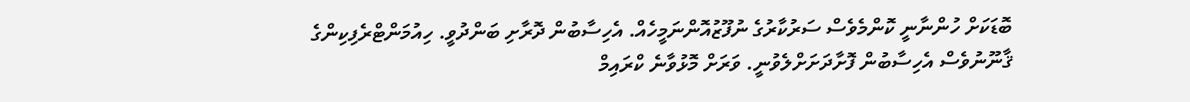ބޮޑަކަށް ހުންނާނީ ކޮންމެވެސް ސަރުކާރުގެ ނުފޫޒުއޮންނަމީހެއް. އެހިސާބުން ދޮރާށި ބަންދުވީ. ހިއުމަންޓްރެފިކިންގެ ޤާނޫނުވެސް އެހިސާބުން ފޮށާދަށަށްލެވުނީ. ވަރަށް މޮޅުވާނެ ކްރައިމް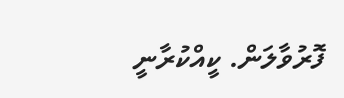ފޮރުވާލަން. ކީއްކުރާނީ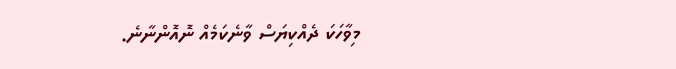މިވާހަކަ ދެއްކިޔަސް ވާނެކަމެއް ނޮއޮންނާނެ.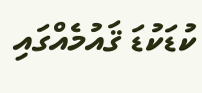ކުޑަކުޑަ ޤައުމެއްގައި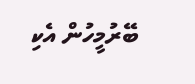ބޭރުމީހުން އެކި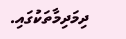ދިމަދިމާތަކުގައި.